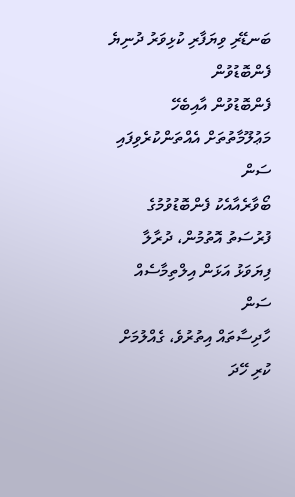ބަނޑޭރި ވިޔަފާރި ކުޅިވަރު ދުނިޔެ
ފެންބޮޑުވުން
ފެންބޮޑުވުން އާއިބެހޭ މަޢުލޫމާތުތަށް އެއްތަންކުރެވިފައި
ސަން
ބޯވާރެއާއެކު ފެންބޮޑުވުމުގެ ފުރުސަތު އޮތުމުން، ދުރާލާ ފިޔަވަޅު އަޅަން އިލްތިމާސެއް
ސަން
ހާދިސާތައް އިތުރުވެ، ގެއްލުމަށް ކުރި ހޭދަ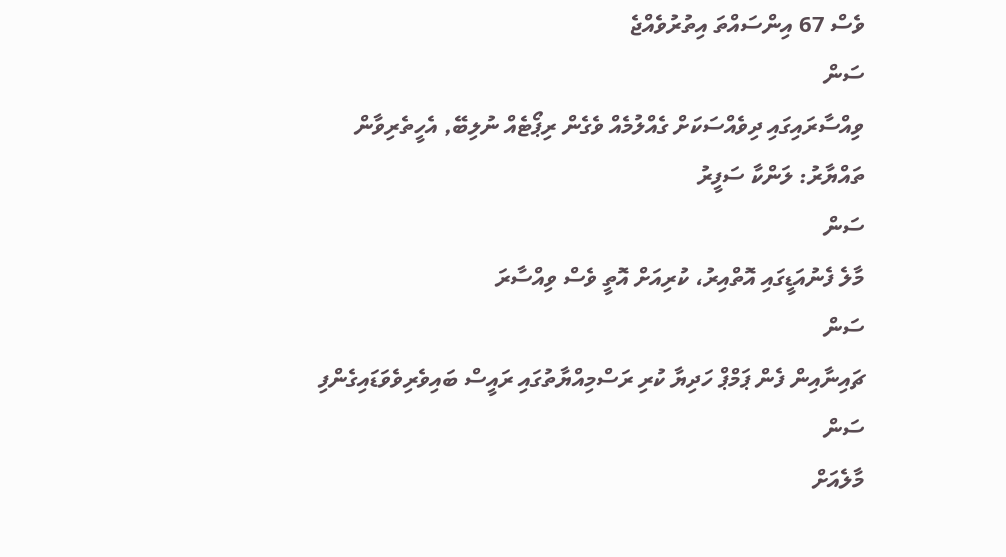ވެސް 67 އިންސައްތަ އިތުރުވެއްޖެ
ސަން
ވިއްސާރައިގައި ދިވެއްސަކަށް ގެއްލުމެއް ވެގެން ރިޕޯޓެއް ނުލިބޭ, އެހީތެރިވާން ތައްޔާރު: ލަންކާ ސަފީރު
ސަން
މާލެ ފެނުއަޑީގައި އޮތްއިރު، ކުރިއަށް އޮތީ ވެސް ވިއްސާރަ
ސަން
ޗައިނާއިން ފެން ޕަމްޕް ހަދިޔާ ކުރި ރަސްމިއްޔާތުގައި ރައީސް ބައިވެރިވެވަޑައިގެންފި
ސަން
މާލެއަށް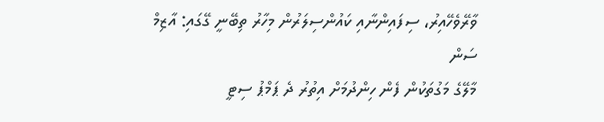ވާރޭވެހޭއިރު، ސިފައިންނާއި ކައުންސިލަރުން މިހާރު ތިބޭނީ ގޭގައި: އާޒިމް
ސަން
މާލޭގެ މަގުތަކުން ފެން ހިންދުމަށް އިތުރު ދެ ޕަމްޕު ސިޓީ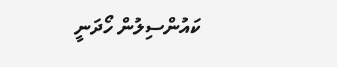ކައުންސިލުން ހޯދަނީ